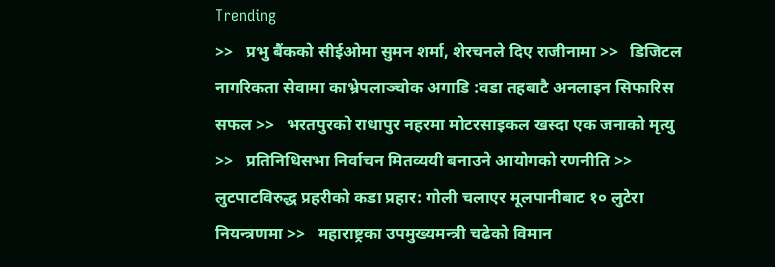Trending
>>   प्रभु बैंकको सीईओमा सुमन शर्मा, शेरचनले दिए राजीनामा >>   डिजिटल नागरिकता सेवामा काभ्रेपलाञ्चोक अगाडि :वडा तहबाटै अनलाइन सिफारिस सफल >>   भरतपुरको राधापुर नहरमा मोटरसाइकल खस्दा एक जनाको मृत्यु >>   प्रतिनिधिसभा निर्वाचन मितव्ययी बनाउने आयोगको रणनीति >>   लुटपाटविरुद्ध प्रहरीको कडा प्रहार: गोली चलाएर मूलपानीबाट १० लुटेरा नियन्त्रणमा >>   महाराष्ट्रका उपमुख्यमन्त्री चढेको विमान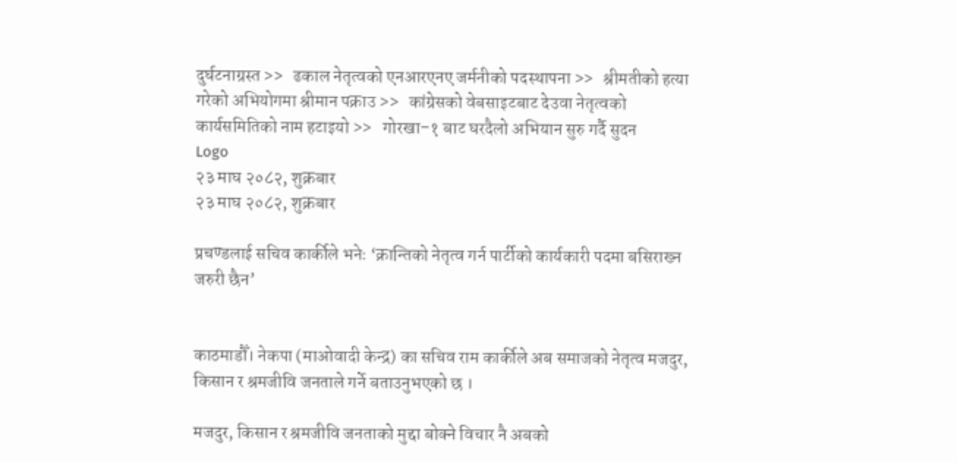दुर्घटनाग्रस्त >>   ढकाल नेतृत्वको एनआरएनए जर्मनीको पदस्थापना >>   श्रीमतीको हत्या गरेको अभियोगमा श्रीमान पक्राउ >>   कांग्रेसको वेबसाइटबाट देउवा नेतृत्वको कार्यसमितिको नाम हटाइयो >>   गोरखा–१ बाट घरदैलो अभियान सुरु गर्दै सुदन
Logo
२३ माघ २०८२, शुक्रबार
२३ माघ २०८२, शुक्रबार

प्रचण्डलाई सचिव कार्कीले भनेः ‘क्रान्तिको नेतृत्व गर्न पार्टीको कार्यकारी पदमा बसिराख्न जरुरी छैन’


काठमाडौँ। नेकपा (माओवादी केन्द्र) का सचिव राम कार्कीले अब समाजको नेतृत्व मजदुर, किसान र श्रमजीवि जनताले गर्ने बताउनुभएको छ ।

मजदुर, किसान र श्रमजीवि जनताको मुद्दा बोक्ने विचार नै अबको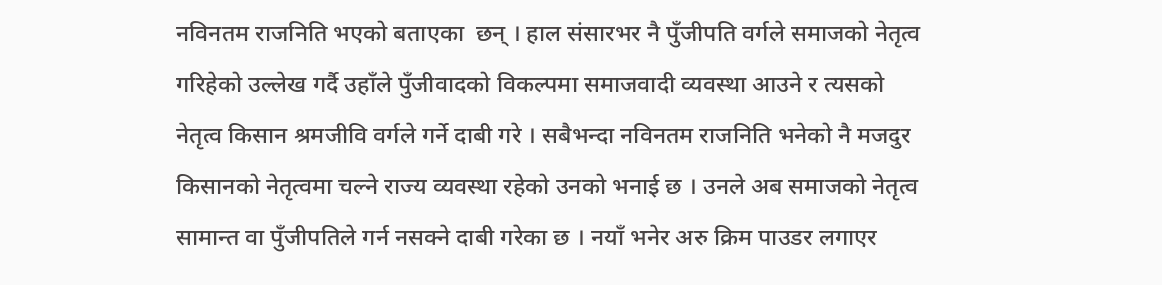नविनतम राजनिति भएको बताएका  छन् । हाल संसारभर नै पुँजीपति वर्गले समाजको नेतृत्व गरिहेको उल्लेख गर्दै उहाँले पुँजीवादको विकल्पमा समाजवादी व्यवस्था आउने र त्यसको नेतृत्व किसान श्रमजीवि वर्गले गर्ने दाबी गरे । सबैभन्दा नविनतम राजनिति भनेको नै मजदुर किसानको नेतृत्वमा चल्ने राज्य व्यवस्था रहेको उनको भनाई छ । उनले अब समाजको नेतृत्व सामान्त वा पुँजीपतिले गर्न नसक्ने दाबी गरेका छ । नयाँ भनेर अरु क्रिम पाउडर लगाएर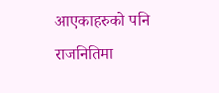आएकाहरुको पनि राजनितिमा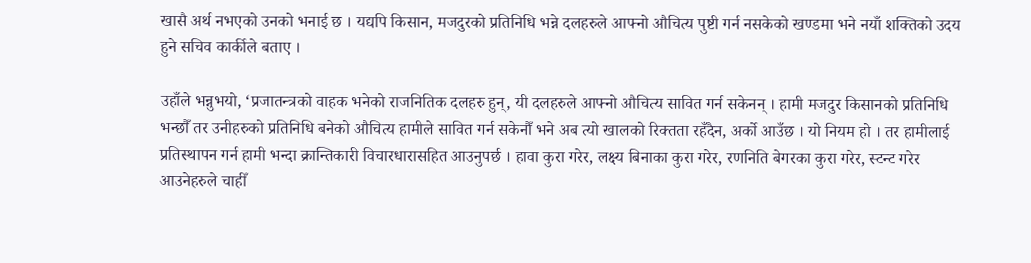खासै अर्थ नभएको उनको भनाई छ । यद्यपि किसान, मजदुरको प्रतिनिधि भन्ने दलहरुले आफ्नो औचित्य पुष्टी गर्न नसकेको खण्डमा भने नयाँ शक्तिको उदय हुने सचिव कार्कीले बताए ।

उहाँले भन्नुभयो, ‘प्रजातन्त्रको वाहक भनेको राजनितिक दलहरु हुन्, यी दलहरुले आफ्नो औचित्य सावित गर्न सकेनन् । हामी मजदुर किसानको प्रतिनिधि भन्छौँ तर उनीहरुको प्रतिनिधि बनेको औचित्य हामीले सावित गर्न सकेनौँ भने अब त्यो खालको रिक्तता रहँदैन, अर्को आउँछ । यो नियम हो । तर हामीलाई प्रतिस्थापन गर्न हामी भन्दा क्रान्तिकारी विचारधारासहित आउनुपर्छ । हावा कुरा गरेर, लक्ष्य बिनाका कुरा गरेर, रणनिति बेगरका कुरा गरेर, स्टन्ट गरेर आउनेहरुले चाहीँ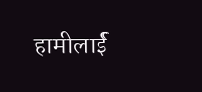हामीलार्ई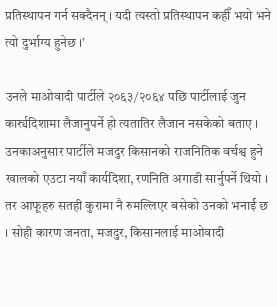प्रतिस्थापन गर्न सक्दैनन् । यदी त्यस्तो प्रतिस्थापन कहीँ भयो भने त्यो दुर्भाग्य हुनेछ ।’

उनले माओवादी पार्टीले २०६३/२०६४ पछि पार्टीलाई जुन कार्र्यदिशामा लैजानुपर्ने हो त्यतातिर लैजान नसकेको बताए । उनकाअनुसार पार्टीले मजदुर किसानको राजनितिक वर्चश्व हुने खालको एउटा नयाँ कार्यदिशा, रणनिति अगाडी सार्नुपर्ने थियो । तर आफूहरु सतही कुरामा नै रुमल्लिएर बसेको उनको भनार्ई छ । सोही कारण जनता, मजदुर, किसानलाई माओवादी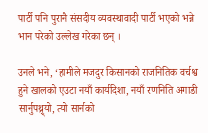पार्टी पनि पुरानै संसदीय व्यवस्थावादी पार्टी भएको भन्ने भान परेको उल्लेख गरेका छन् ।

उनले भने, ‘हामीले मजदुर किसानको राजनितिक वर्चश्व हुने खालको एउटा नयाँ कार्यदिशा, नयाँ रणनिति अगाडी सार्नुपथ्र्र्यो, त्यो सार्नको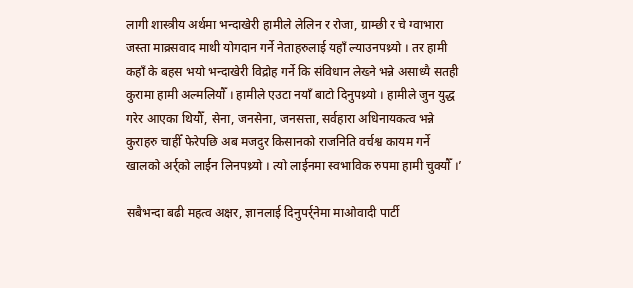लागी शास्त्रीय अर्थमा भन्दाखेरी हामीले लेलिन र रोजा, ग्राम्छी र चे ग्वाभारा जस्ता माक्र्सवाद माथी योगदान गर्ने नेताहरुलाई यहाँ ल्याउनपथ्र्यो । तर हामी कहाँ के बहस भयो भन्दाखेरी विद्रोह गर्ने कि संविधान लेख्ने भन्ने असाध्यै सतही कुरामा हामी अल्मलियौँ । हामीले एउटा नयाँ बाटो दिनुपथ्र्यो । हामीले जुन युद्ध गरेर आएका थियौँ, सेना, जनसेना, जनसत्ता, सर्वहारा अधिनायकत्व भन्ने कुराहरु चाहीँ फेरेपछि अब मजदुर किसानको राजनिति वर्चश्व कायम गर्ने खालको अर्र्को लार्ईन लिनपथ्र्यो । त्यो लाईनमा स्वभाविक रुपमा हामी चुक्यौँ ।’

सबैभन्दा बढी महत्व अक्षर, ज्ञानलाई दिनुपर्र्नेमा माओवादी पार्टी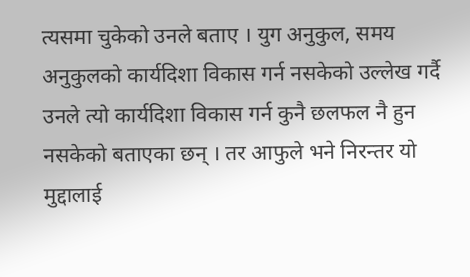त्यसमा चुकेको उनले बताए । युग अनुकुल, समय अनुकुलको कार्यदिशा विकास गर्न नसकेको उल्लेख गर्दै उनले त्यो कार्यदिशा विकास गर्न कुनै छलफल नै हुन नसकेको बताएका छन् । तर आफुले भने निरन्तर यो मुद्दालाई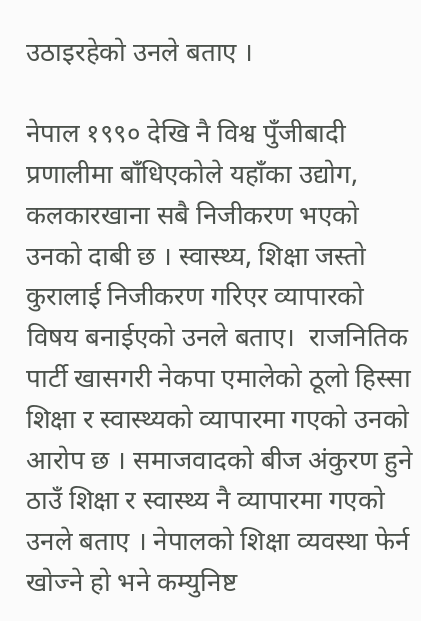उठाइरहेको उनले बताए ।

नेपाल १९९० देखि नै विश्व पुँजीबादी प्रणालीमा बाँधिएकोले यहाँका उद्योग, कलकारखाना सबै निजीकरण भएको उनको दाबी छ । स्वास्थ्य, शिक्षा जस्तो कुरालाई निजीकरण गरिएर व्यापारको विषय बनाईएको उनले बताए।  राजनितिक पार्टी खासगरी नेकपा एमालेको ठूलो हिस्सा शिक्षा र स्वास्थ्यको व्यापारमा गएको उनको आरोप छ । समाजवादको बीज अंकुरण हुने ठाउँ शिक्षा र स्वास्थ्य नै व्यापारमा गएको उनले बताए । नेपालको शिक्षा व्यवस्था फेर्न खोज्ने हो भने कम्युनिष्ट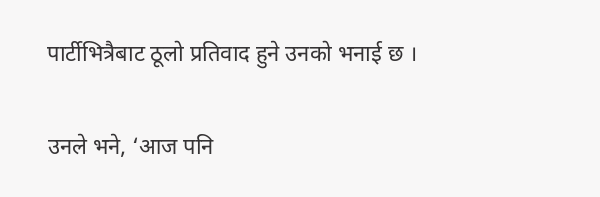पार्टीभित्रैबाट ठूलो प्रतिवाद हुने उनको भनाई छ ।

उनले भने, ‘आज पनि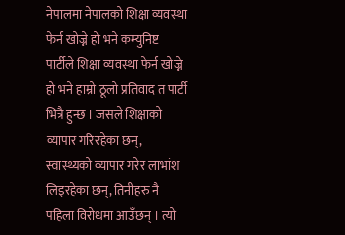नेपालमा नेपालको शिक्षा व्यवस्था फेर्न खोज्ने हो भने कम्युनिष्ट पार्टीले शिक्षा व्यवस्था फेर्न खोज्ने हो भने हाम्रो ठूलो प्रतिवाद त पार्टी भित्रै हुन्छ । जसले शिक्षाको व्यापार गरिरहेका छन्, स्वास्थ्यको व्यापार गरेर लाभांश लिइरहेका छन्, तिनीहरु नै पहिला विरोधमा आउँछन् । त्यो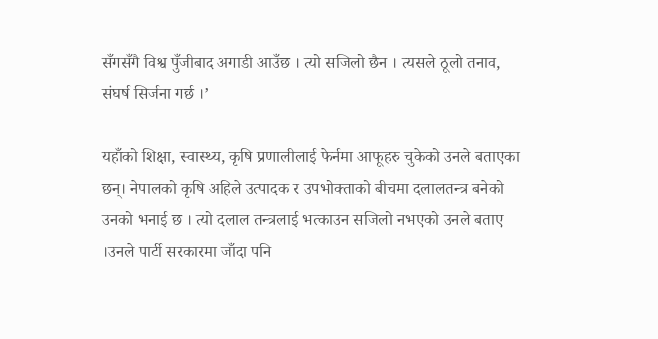सँगसँगै विश्व पुँजीबाद अगाडी आउँछ । त्यो सजिलो छैन । त्यसले ठूलो तनाव, संघर्ष सिर्जना गर्छ ।’

यहाँको शिक्षा, स्वास्थ्य, कृषि प्रणालीलाई फेर्नमा आफूहरु चुकेको उनले बताएका छन्। नेपालको कृषि अहिले उत्पादक र उपभोक्ताको बीचमा दलालतन्त्र बनेको उनको भनाई छ । त्यो दलाल तन्त्रलाई भत्काउन सजिलो नभएको उनले बताए  ।उनले पार्टी सरकारमा जाँदा पनि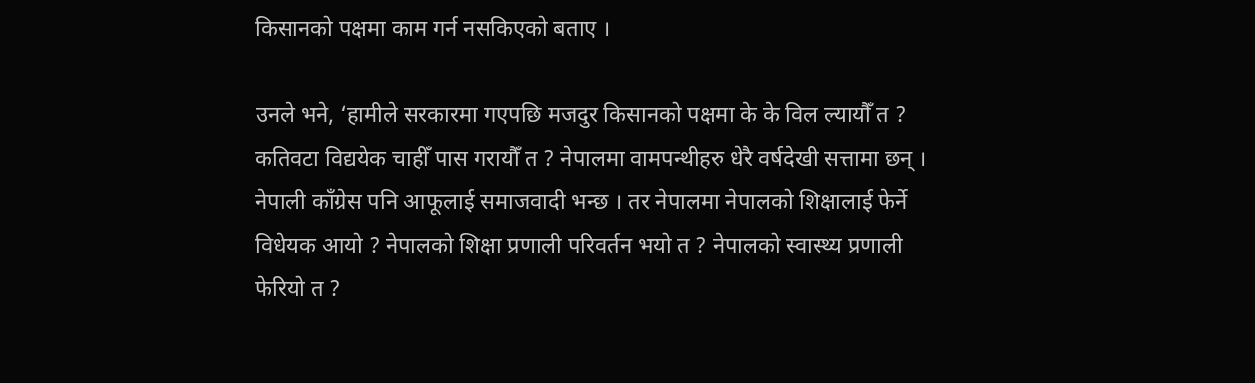किसानको पक्षमा काम गर्न नसकिएको बताए ।

उनले भने, ‘हामीले सरकारमा गएपछि मजदुर किसानको पक्षमा के के विल ल्यायौँ त ? कतिवटा विद्ययेक चाहीँ पास गरायौँ त ? नेपालमा वामपन्थीहरु धेरै वर्षदेखी सत्तामा छन् । नेपाली काँग्रेस पनि आफूलाई समाजवादी भन्छ । तर नेपालमा नेपालको शिक्षालाई फेर्ने विधेयक आयो ? नेपालको शिक्षा प्रणाली परिवर्तन भयो त ? नेपालको स्वास्थ्य प्रणाली फेरियो त ?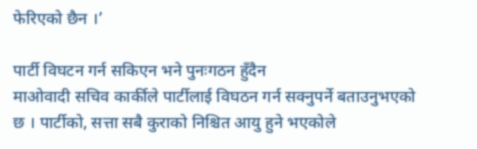फेरिएको छैन ।’

पार्टी विघटन गर्न सकिएन भने पुनःगठन हुँदैन
माओवादी सचिव कार्कीले पार्टीलाई विघठन गर्न सक्नुपर्ने बताउनुभएको छ । पार्टीको, सत्ता सबै कुराको निश्चित आयु हुने भएकोले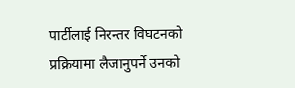पार्टीलाई निरन्तर विघटनको प्रक्रियामा लैजानुपर्ने उनको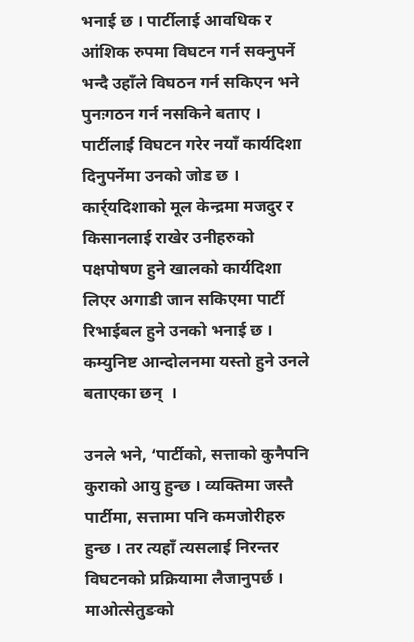भनाई छ । पार्टीलाई आवधिक र आंशिक रुपमा विघटन गर्न सक्नुपर्ने भन्दै उहाँले विघठन गर्न सकिएन भने पुनःगठन गर्न नसकिने बताए । पार्टीलार्ई विघटन गरेर नयाँ कार्यदिशा दिनुपर्नेमा उनको जोड छ । कार्र्यदिशाको मूल केन्द्रमा मजदुर र किसानलाई राखेर उनीहरुको पक्षपोषण हुने खालको कार्यदिशा लिएर अगाडी जान सकिएमा पार्टी रिभाईबल हुने उनको भनाई छ । कम्युनिष्ट आन्दोलनमा यस्तो हुने उनले बताएका छन्  ।

उनले भने, ‘पार्टीको, सत्ताको कुनैपनि कुराको आयु हुन्छ । व्यक्तिमा जस्तै पार्टीमा, सत्तामा पनि कमजोरीहरु हुन्छ । तर त्यहाँ त्यसलाई निरन्तर विघटनको प्रक्रियामा लैजानुपर्छ । माओत्सेतुङको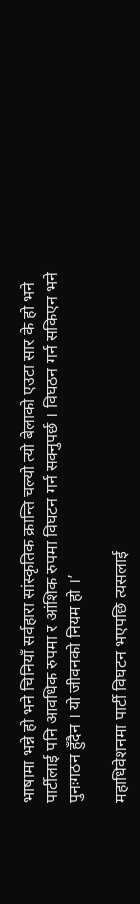भाषामा भन्ने हो भने चिनियाँ सर्वहारा सांस्कृतिक क्रान्ति चल्यो त्यो बेलाको एउटा सार के हो भने पार्टीलाई पनि आवधिक रुपमा र आंशिक रुपमा विघटन गर्न सक्नुपर्छ । विघठन गर्न सकिएन भने पुनःगठन हुँदैन । यो जीवनको नियम हो ।’

महाधिवेशनमा पार्टी विघटन भएपछि त्यसलाई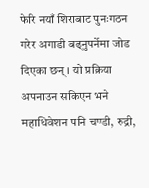फेरि नयाँ शिराबाट पुनःगठन गरेर अगाडी बढ्नुपर्नेमा जोड दिएका छन् । यो प्रक्रिया अपनाउन सकिएन भने महाधिवेशन पनि चण्डी, रुद्री,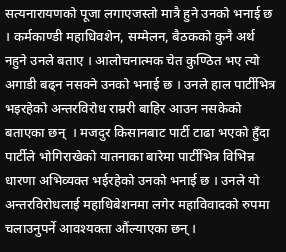सत्यनारायणको पूजा लगाएजस्तो मात्रै हुने उनको भनाई छ । कर्मकाण्डी महाधिवशेन, सम्मेलन, बैठकको कुनै अर्थ नहुने उनले बताए । आलोचनात्मक चेत कुण्ठित भए त्यो अगाडी बढ्न नसक्ने उनको भनाई छ । उनले हाल पार्टीभित्र भइरहेको अन्तरविरोध राम्ररी बाहिर आउन नसकेको बताएका छन्  । मजदुर किसानबाट पार्टी टाढा भएको हुँदा पार्टीले भोगिराखेको यातनाका बारेमा पार्टीभित्र विभिन्न धारणा अभिव्यक्त भईरहेको उनको भनाई छ । उनले यो अन्तरविरोधलाई महाधिबेशनमा लगेर महाविवादको रुपमा चलाउनुपर्ने आवश्यक्ता औंल्याएका छन् ।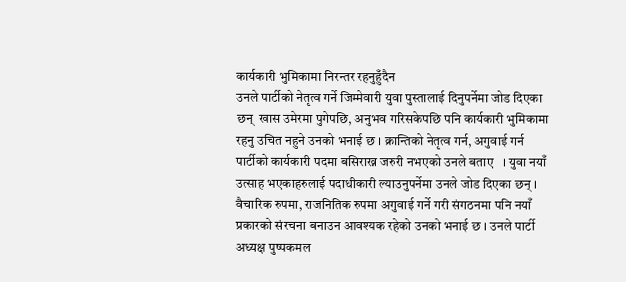कार्यकारी भुमिकामा निरन्तर रहनुहुँदैन
उनले पार्टीको नेतृत्व गर्ने जिम्मेवारी युवा पुस्तालाई दिनुपर्नेमा जोड दिएका छन्  खास उमेरमा पुगेपछि, अनुभव गरिसकेपछि पनि कार्यकारी भुमिकामा रहनु उचित नहुने उनको भनाई छ । क्रान्तिको नेतृत्व गर्न, अगुवाई गर्न पार्टीको कार्यकारी पदमा बसिराख्न जरुरी नभएको उनले बताए   । युवा नयाँ उत्साह भएकाहरुलाई पदाधीकारी ल्याउनुपर्नेमा उनले जोड दिएका छन् । वैचारिक रुपमा, राजनितिक रुपमा अगुवाई गर्ने गरी संगठनमा पनि नयाँ प्रकारको संरचना बनाउन आवश्यक रहेको उनको भनाई छ । उनले पार्टी अध्यक्ष पुष्पकमल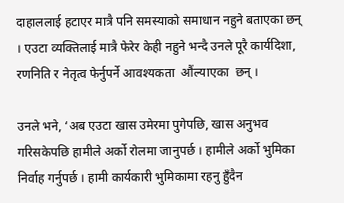दाहाललाई हटाएर मात्रै पनि समस्याको समाधान नहुने बताएका छन्  । एउटा व्यक्तिलाई मात्रै फेरेर केही नहुने भन्दै उनले पूरै कार्यदिशा, रणनिति र नेतृत्व फेर्नुपर्ने आवश्यकता  औंल्याएका  छन् ।

उनले भने, ‘अब एउटा खास उमेरमा पुगेपछि, खास अनुभव गरिसकेपछि हामीले अर्को रोलमा जानुपर्छ । हामीले अर्को भुमिका निर्वाह गर्नुपर्छ । हामी कार्यकारी भुमिकामा रहनु हुँदैन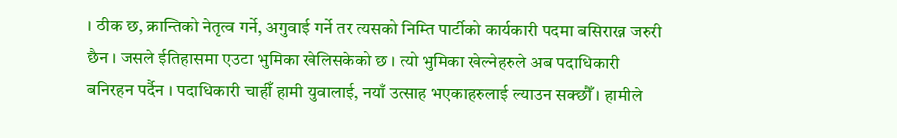। ठीक छ, क्रान्तिको नेतृत्व गर्ने, अगुवाई गर्ने तर त्यसको निम्ति पार्टीको कार्यकारी पदमा बसिराख्न जरुरी छैन । जसले ईतिहासमा एउटा भुमिका खेलिसकेको छ । त्यो भुमिका खेल्नेहरुले अब पदाधिकारी बनिरहन पर्दैन । पदाधिकारी चाहीँ हामी युवालाई, नयाँ उत्साह भएकाहरुलाई ल्याउन सक्छौँ । हामीले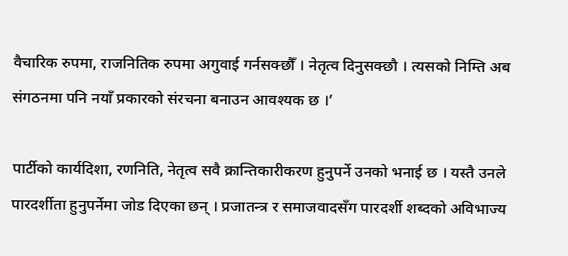वैचारिक रुपमा, राजनितिक रुपमा अगुवाई गर्नसक्छौँ । नेतृत्व दिनुसक्छौ । त्यसको निम्ति अब संगठनमा पनि नयाँ प्रकारको संरचना बनाउन आवश्यक छ ।’

पार्टीको कार्यदिशा, रणनिति, नेतृत्व सवै क्रान्तिकारीकरण हुनुपर्ने उनको भनाई छ । यस्तै उनले पारदर्शीता हुनुपर्नेमा जोड दिएका छन् । प्रजातन्त्र र समाजवादसँग पारदर्शी शब्दको अविभाज्य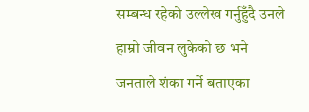सम्बन्ध रहेको उल्लेख गर्नुहुँदै उनले हाम्रो जीवन लुकेको छ भने जनताले शंका गर्ने बताएका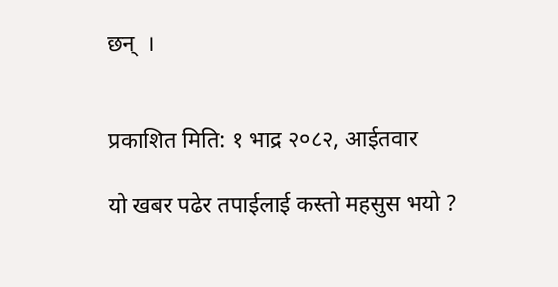छन्  ।


प्रकाशित मिति: १ भाद्र २०८२, आईतवार

यो खबर पढेर तपाईलाई कस्तो महसुस भयो ?